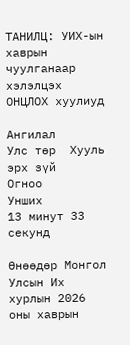ТАНИЛЦ: УИХ-ын хаврын чуулганаар хэлэлцэх ОНЦЛОХ хуулиуд

Ангилал
Улс төр  Хууль эрх зүй
Огноо
Унших
13 минут 33 секунд

Өнөөдөр Монгол Улсын Их хурлын 2026 оны хаврын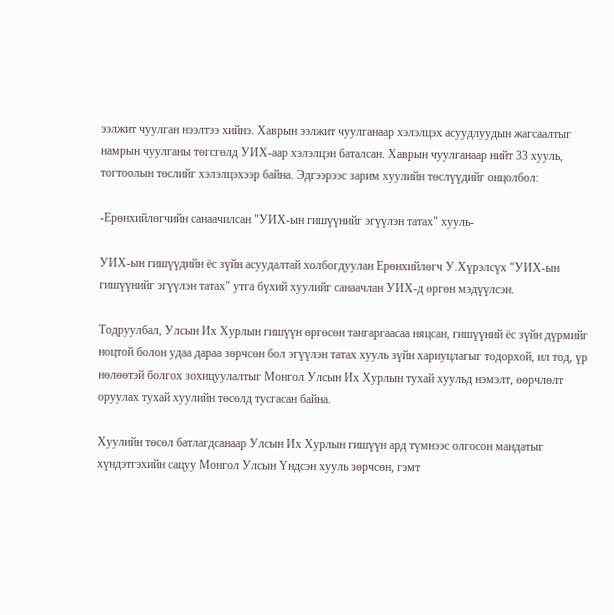ээлжит чуулган нээлтээ хийнэ. Хаврын ээлжит чуулганаар хэлэлцэх асуудлуудын жагсаалтыг намрын чуулганы төгсгөлд УИХ-аар хэлэлцэн баталсан. Хаврын чуулганаар нийт 33 хууль, тогтоолын төслийг хэлэлцэхээр байна. Эдгээрээс зарим хуулийн төслүүдийг онцолбол:

-Ерөнхийлөгчийн санаачилсан "УИХ-ын гишүүнийг эгүүлэн татах" хууль-

УИХ-ын гишүүдийн ёс зүйн асуудалтай холбогдуулан Ерөнхийлөгч У.Хүрэлсүх "УИХ-ын гишүүнийг эгүүлэн татах" утга бүхий хуулийг санаачлан УИХ-д өргөн мэдүүлсэн.

Тодруулбал, Улсын Их Хурлын гишүүн өргөсөн тангаргаасаа няцсан, гишүүний ёс зүйн дүрмийг ноцтой болон удаа дараа зөрчсөн бол эгүүлэн татах хууль зүйн хариуцлагыг тодорхой, ил тод, үр нөлөөтэй болгох зохицуулалтыг Монгол Улсын Их Хурлын тухай хуульд нэмэлт, өөрчлөлт оруулах тухай хуулийн төсөлд тусгасан байна.

Хуулийн төсөл батлагдсанаар Улсын Их Хурлын гишүүн ард түмнээс олгосон мандатыг хүндэтгэхийн сацуу Монгол Улсын Үндсэн хууль зөрчсөн, гэмт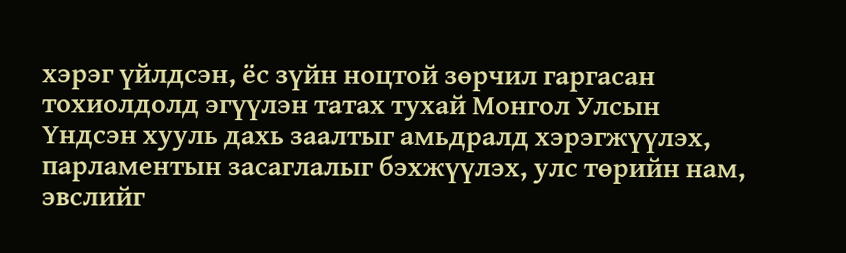хэрэг үйлдсэн, ёс зүйн ноцтой зөрчил гаргасан тохиолдолд эгүүлэн татах тухай Монгол Улсын Үндсэн хууль дахь заалтыг амьдралд хэрэгжүүлэх, парламентын засаглалыг бэхжүүлэх, улс төрийн нам, эвслийг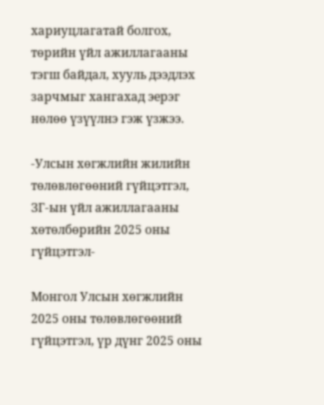хариуцлагатай болгох, төрийн үйл ажиллагааны тэгш байдал, хууль дээдлэх зарчмыг хангахад эерэг нөлөө үзүүлнэ гэж үзжээ.

-Улсын хөгжлийн жилийн төлөвлөгөөний гүйцэтгэл, ЗГ-ын үйл ажиллагааны хөтөлбөрийн 2025 оны гүйцэтгэл-

Монгол Улсын хөгжлийн 2025 оны төлөвлөгөөний гүйцэтгэл, үр дүнг 2025 оны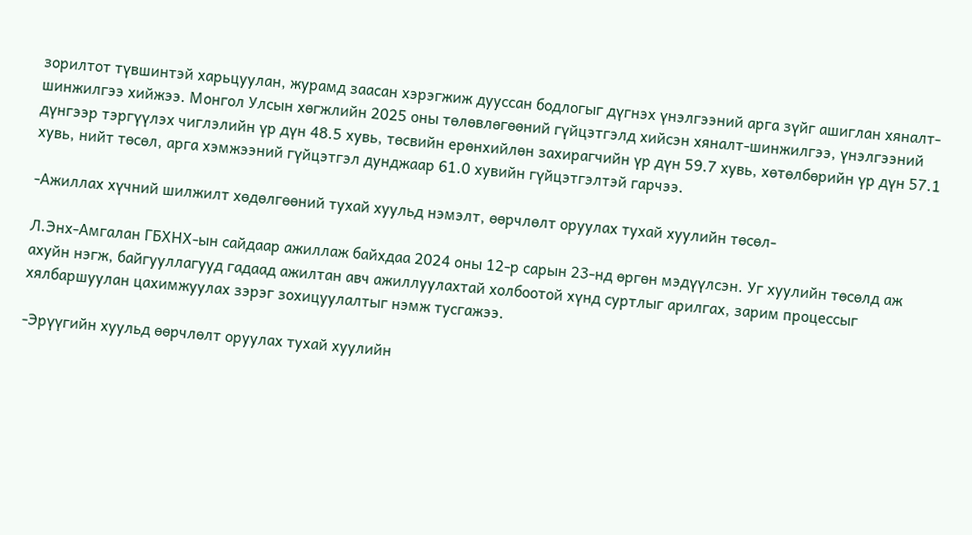зорилтот түвшинтэй харьцуулан, журамд заасан хэрэгжиж дууссан бодлогыг дүгнэх үнэлгээний арга зүйг ашиглан хяналт-шинжилгээ хийжээ. Монгол Улсын хөгжлийн 2025 оны төлөвлөгөөний гүйцэтгэлд хийсэн хяналт-шинжилгээ, үнэлгээний дүнгээр тэргүүлэх чиглэлийн үр дүн 48.5 хувь, төсвийн ерөнхийлөн захирагчийн үр дүн 59.7 хувь, хөтөлбөрийн үр дүн 57.1 хувь, нийт төсөл, арга хэмжээний гүйцэтгэл дунджаар 61.0 хувийн гүйцэтгэлтэй гарчээ.

-Ажиллах хүчний шилжилт хөдөлгөөний тухай хуульд нэмэлт, өөрчлөлт оруулах тухай хуулийн төсөл-

Л.Энх-Амгалан ГБХНХ-ын сайдаар ажиллаж байхдаа 2024 оны 12-р сарын 23-нд өргөн мэдүүлсэн. Уг хуулийн төсөлд аж ахуйн нэгж, байгууллагууд гадаад ажилтан авч ажиллуулахтай холбоотой хүнд суртлыг арилгах, зарим процессыг хялбаршуулан цахимжуулах зэрэг зохицуулалтыг нэмж тусгажээ.

-Эрүүгийн хуульд өөрчлөлт оруулах тухай хуулийн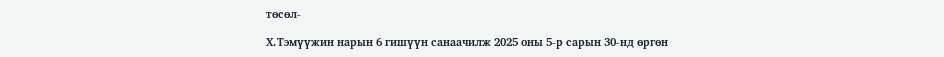төсөл-

Х.Тэмүүжин нарын 6 гишүүн санаачилж 2025 оны 5-р сарын 30-нд өргөн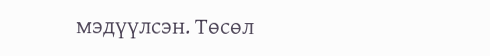мэдүүлсэн. Төсөл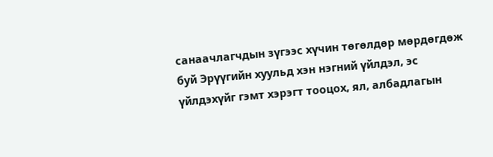санаачлагчдын зүгээс хүчин төгөлдөр мөрдөгдөж буй Эрүүгийн хуульд хэн нэгний үйлдэл, эс үйлдэхүйг гэмт хэрэгт тооцох, ял, албадлагын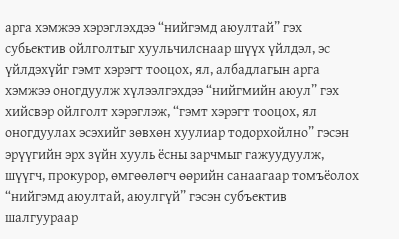арга хэмжээ хэрэглэхдээ “нийгэмд аюултай” гэх субьектив ойлголтыг хуульчилснаар шүүх үйлдэл, эс үйлдэхүйг гэмт хэрэгт тооцох, ял, албадлагын арга хэмжээ оногдуулж хүлээлгэхдээ “нийгмийн аюул” гэх хийсвэр ойлголт хэрэглэж, “гэмт хэрэгт тооцох, ял оногдуулах эсэхийг зөвхөн хуулиар тодорхойлно” гэсэн эрүүгийн эрх зүйн хууль ёсны зарчмыг гажуудуулж, шүүгч, прокурор, өмгөөлөгч өөрийн санаагаар томъёолох “нийгэмд аюултай, аюулгүй” гэсэн субъектив шалгуураар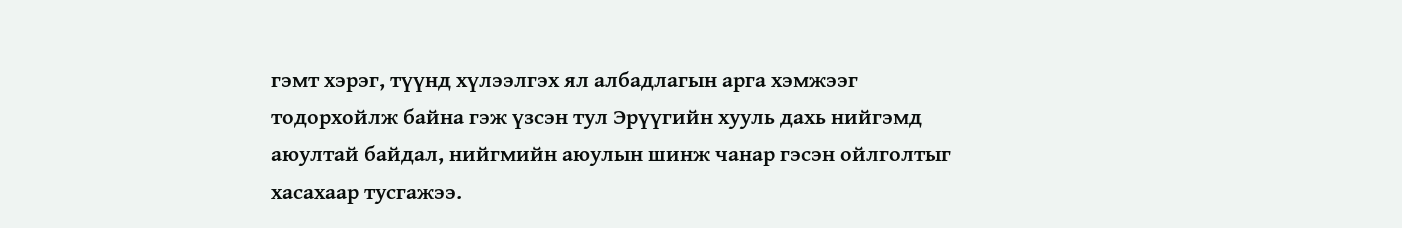гэмт хэрэг, түүнд хүлээлгэх ял албадлагын арга хэмжээг тодорхойлж байна гэж үзсэн тул Эрүүгийн хууль дахь нийгэмд аюултай байдал, нийгмийн аюулын шинж чанар гэсэн ойлголтыг хасахаар тусгажээ.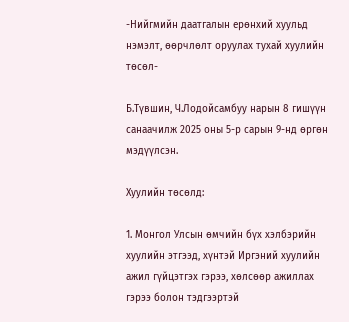-Нийгмийн даатгалын ерөнхий хуульд нэмэлт, өөрчлөлт оруулах тухай хуулийн төсөл-

Б.Түвшин, Ч.Лодойсамбуу нарын 8 гишүүн санаачилж 2025 оны 5-р сарын 9-нд өргөн мэдүүлсэн.

Хуулийн төсөлд:

1. Монгол Улсын өмчийн бүх хэлбэрийн хуулийн этгээд, хүнтэй Иргэний хуулийн ажил гүйцэтгэх гэрээ, хөлсөөр ажиллах гэрээ болон тэдгээртэй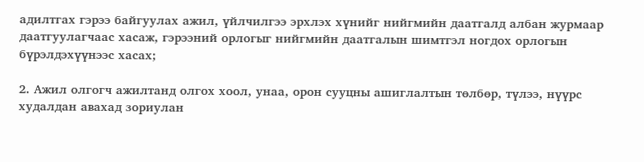адилтгах гэрээ байгуулах ажил, үйлчилгээ эрхлэх хүнийг нийгмийн даатгалд албан журмаар даатгуулагчаас хасаж, гэрээний орлогыг нийгмийн даатгалын шимтгэл ногдох орлогын бүрэлдэхүүнээс хасах;

2. Ажил олгогч ажилтанд олгох хоол, унаа, орон сууцны ашиглалтын төлбөр, түлээ, нүүрс худалдан авахад зориулан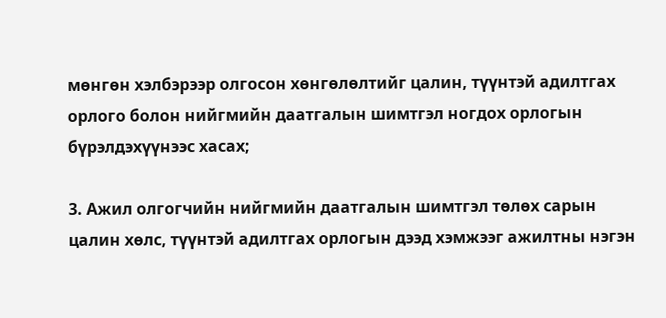мөнгөн хэлбэрээр олгосон хөнгөлөлтийг цалин, түүнтэй адилтгах орлого болон нийгмийн даатгалын шимтгэл ногдох орлогын бүрэлдэхүүнээс хасах;

3. Ажил олгогчийн нийгмийн даатгалын шимтгэл төлөх сарын цалин хөлс, түүнтэй адилтгах орлогын дээд хэмжээг ажилтны нэгэн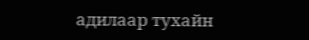адилаар тухайн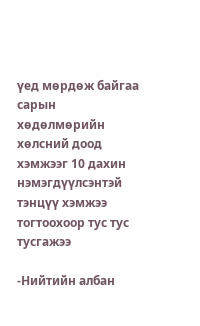үед мөрдөж байгаа сарын хөдөлмөрийн хөлсний доод хэмжээг 10 дахин нэмэгдүүлсэнтэй тэнцүү хэмжээ тогтоохоор тус тус тусгажээ

-Нийтийн албан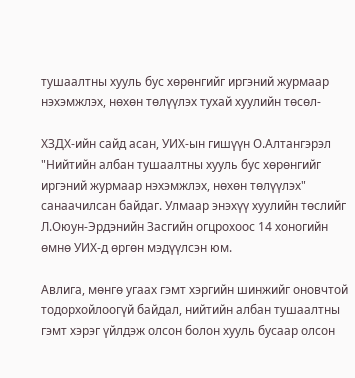тушаалтны хууль бус хөрөнгийг иргэний журмаар нэхэмжлэх, нөхөн төлүүлэх тухай хуулийн төсөл-

ХЗДХ-ийн сайд асан, УИХ-ын гишүүн О.Алтангэрэл "Нийтийн албан тушаалтны хууль бус хөрөнгийг иргэний журмаар нэхэмжлэх, нөхөн төлүүлэх" санаачилсан байдаг. Улмаар энэхүү хуулийн төслийг Л.Оюун-Эрдэнийн Засгийн огцрохоос 14 хоногийн өмнө УИХ-д өргөн мэдүүлсэн юм.

Авлига, мөнгө угаах гэмт хэргийн шинжийг оновчтой тодорхойлоогүй байдал, нийтийн албан тушаалтны гэмт хэрэг үйлдэж олсон болон хууль бусаар олсон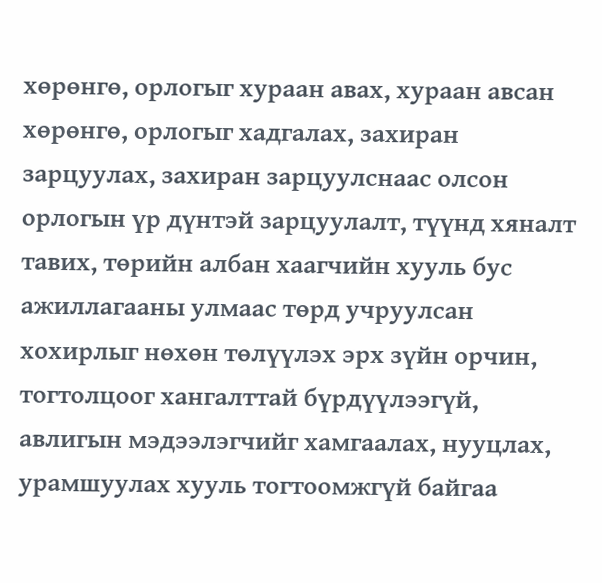хөрөнгө, орлогыг хураан авах, хураан авсан хөрөнгө, орлогыг хадгалах, захиран зарцуулах, захиран зарцуулснаас олсон орлогын үр дүнтэй зарцуулалт, түүнд хяналт тавих, төрийн албан хаагчийн хууль бус ажиллагааны улмаас төрд учруулсан хохирлыг нөхөн төлүүлэх эрх зүйн орчин, тогтолцоог хангалттай бүрдүүлээгүй, авлигын мэдээлэгчийг хамгаалах, нууцлах, урамшуулах хууль тогтоомжгүй байгаа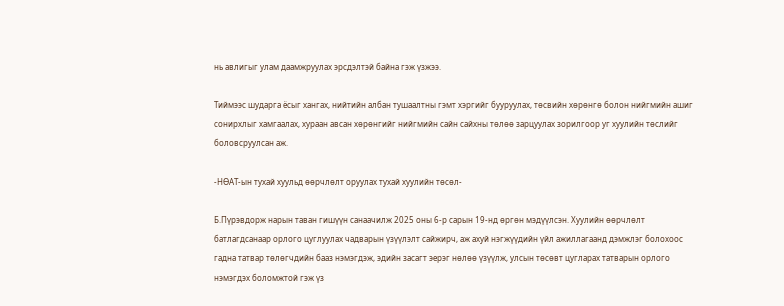нь авлигыг улам даамжруулах эрсдэлтэй байна гэж үзжээ.

Тиймээс шударга ёсыг хангах, нийтийн албан тушаалтны гэмт хэргийг бууруулах, төсвийн хөрөнгө болон нийгмийн ашиг сонирхлыг хамгаалах, хураан авсан хөрөнгийг нийгмийн сайн сайхны төлөө зарцуулах зорилгоор уг хуулийн төслийг боловсруулсан аж.

-НӨАТ-ын тухай хуульд өөрчлөлт оруулах тухай хуулийн төсөл-

Б.Пүрэвдорж нарын таван гишүүн санаачилж 2025 оны 6-р сарын 19-нд өргөн мэдүүлсэн. Хуулийн өөрчлөлт батлагдсанаар орлого цуглуулах чадварын үзүүлэлт сайжирч, аж ахуй нэгжүүдийн үйл ажиллагаанд дэмжлэг болохоос гадна татвар төлөгчдийн бааз нэмэгдэж, эдийн засагт эерэг нөлөө үзүүлж, улсын төсөвт цугларах татварын орлого нэмэгдэх боломжтой гэж үз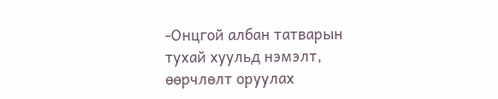-Онцгой албан татварын тухай хуульд нэмэлт, өөрчлөлт оруулах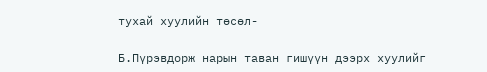тухай хуулийн төсөл-

Б.Пүрэвдорж нарын таван гишүүн дээрх хуулийг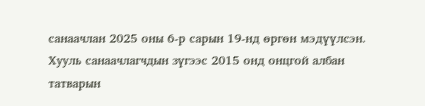санаачлан 2025 оны 6-р сарын 19-нд өргөн мэдүүлсэн. Хууль санаачлагчдын зүгээс 2015 онд онцгой албан татварын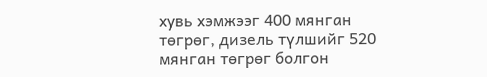хувь хэмжээг 400 мянган төгрөг, дизель түлшийг 520 мянган төгрөг болгон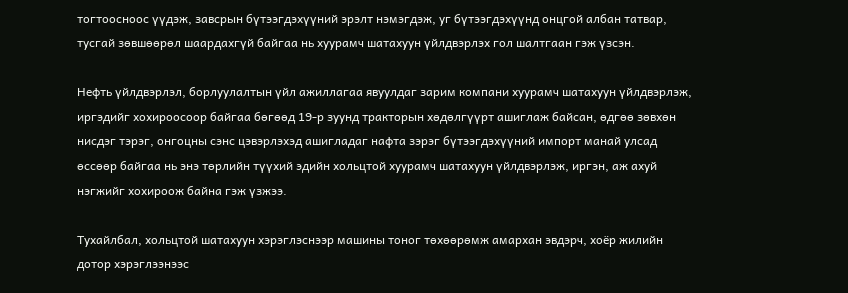тогтоосноос үүдэж, завсрын бүтээгдэхүүний эрэлт нэмэгдэж, уг бүтээгдэхүүнд онцгой албан татвар, тусгай зөвшөөрөл шаардахгүй байгаа нь хуурамч шатахуун үйлдвэрлэх гол шалтгаан гэж үзсэн.

Нефть үйлдвэрлэл, борлуулалтын үйл ажиллагаа явуулдаг зарим компани хуурамч шатахуун үйлдвэрлэж, иргэдийг хохироосоор байгаа бөгөөд 19-р зуунд тракторын хөдөлгүүрт ашиглаж байсан, өдгөө зөвхөн нисдэг тэрэг, онгоцны сэнс цэвэрлэхэд ашигладаг нафта зэрэг бүтээгдэхүүний импорт манай улсад өссөөр байгаа нь энэ төрлийн түүхий эдийн хольцтой хуурамч шатахуун үйлдвэрлэж, иргэн, аж ахуй нэгжийг хохироож байна гэж үзжээ.

Тухайлбал, хольцтой шатахуун хэрэглэснээр машины тоног төхөөрөмж амархан эвдэрч, хоёр жилийн дотор хэрэглээнээс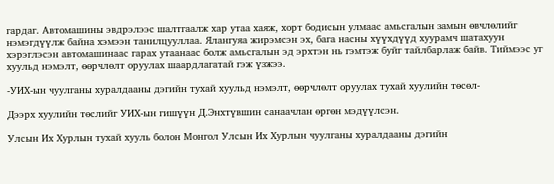гардаг. Автомашины эвдрэлээс шалтгаалж хар утаа хаяж, хорт бодисын улмаас амьсгалын замын өвчлөлийг нэмэгдүүлж байна хэмээн танилцууллаа. Ялангуяа жирэмсэн эх, бага насны хүүхдүүд хуурамч шатахуун хэрэглэсэн автомашинаас гарах утаанаас болж амьсгалын эд эрхтэн нь гэмтэж буйг тайлбарлаж байв. Тиймээс уг хуульд нэмэлт, өөрчлөлт оруулах шаардлагатай гэж үзжээ.

-УИХ-ын чуулганы хуралдааны дэгийн тухай хуульд нэмэлт, өөрчлөлт оруулах тухай хуулийн төсөл-

Дээрх хуулийн төслийг УИХ-ын гишүүн Д.Энхтүвшин санаачлан өргөн мэдүүлсэн.

Улсын Их Хурлын тухай хууль болон Монгол Улсын Их Хурлын чуулганы хуралдааны дэгийн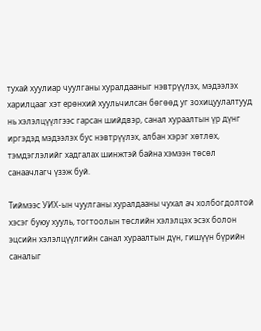тухай хуулиар чуулганы хуралдааныг нэвтрүүлэх, мэдээлэх харилцааг хэт ерөнхий хуульчилсан бөгөөд уг зохицуулалтууд нь хэлэлцүүлгээс гарсан шийдвэр, санал хураалтын үр дүнг иргэдэд мэдээлэх бус нэвтрүүлэх, албан хэрэг хөтлөх, тэмдэглэлийг хадгалах шинжтэй байна хэмээн төсөл санаачлагч үзэж буй.

Тиймээс УИХ-ын чуулганы хуралдааны чухал ач холбогдолтой хэсэг буюу хууль, тогтоолын төслийн хэлэлцэх эсэх болон эцсийн хэлэлцүүлгийн санал хураалтын дүн, гишүүн бүрийн саналыг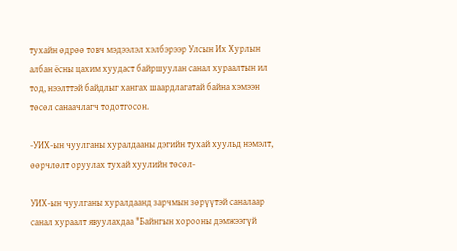тухайн өдрөө товч мэдээлэл хэлбэрээр Улсын Их Хурлын албан ёсны цахим хуудаст байршуулан санал хураалтын ил тод, нээлттэй байдлыг хангах шаардлагатай байна хэмээн төсөл санаачлагч тодотгосон.

-УИХ-ын чуулганы хуралдааны дэгийн тухай хуульд нэмэлт, өөрчлөлт оруулах тухай хуулийн төсөл-

УИХ-ын чуулганы хуралдаанд зарчмын зөрүүтэй саналаар санал хураалт явуулахдаа "Байнгын хорооны дэмжээгүй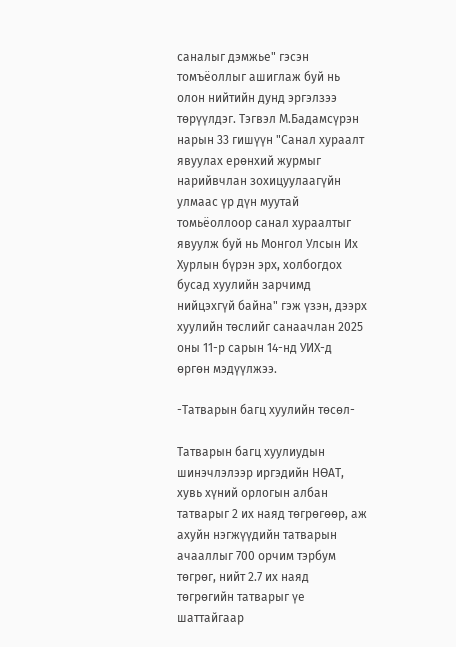саналыг дэмжье" гэсэн томъёоллыг ашиглаж буй нь олон нийтийн дунд эргэлзээ төрүүлдэг. Тэгвэл М.Бадамсүрэн нарын 33 гишүүн "Санал хураалт явуулах ерөнхий журмыг нарийвчлан зохицуулаагүйн улмаас үр дүн муутай томьёоллоор санал хураалтыг явуулж буй нь Монгол Улсын Их Хурлын бүрэн эрх, холбогдох бусад хуулийн зарчимд нийцэхгүй байна" гэж үзэн, дээрх хуулийн төслийг санаачлан 2025 оны 11-р сарын 14-нд УИХ-д өргөн мэдүүлжээ.

-Татварын багц хуулийн төсөл-

Татварын багц хуулиудын шинэчлэлээр иргэдийн НӨАТ, хувь хүний орлогын албан татварыг 2 их наяд төгрөгөөр, аж ахуйн нэгжүүдийн татварын ачааллыг 700 орчим тэрбум төгрөг, нийт 2.7 их наяд төгрөгийн татварыг үе шаттайгаар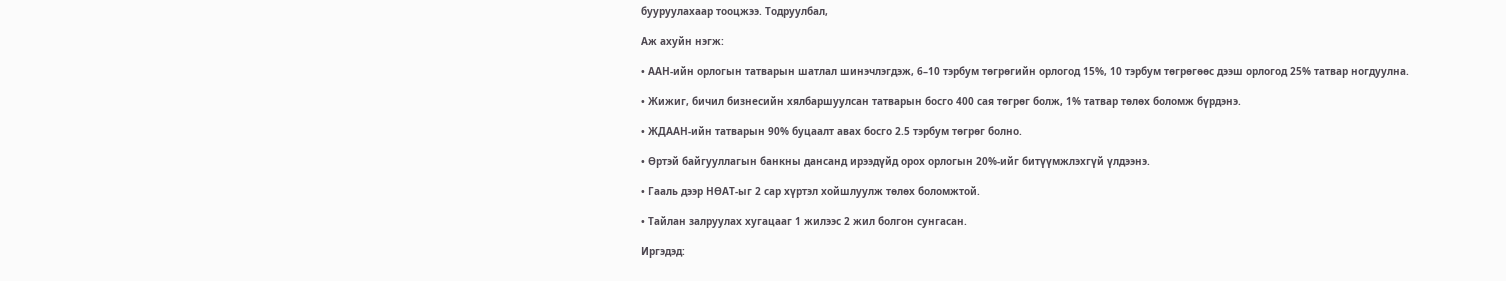бууруулахаар тооцжээ. Тодруулбал,

Аж ахуйн нэгж:

• ААН-ийн орлогын татварын шатлал шинэчлэгдэж, 6–10 тэрбум төгрөгийн орлогод 15%, 10 тэрбум төгрөгөөс дээш орлогод 25% татвар ногдуулна.

• Жижиг, бичил бизнесийн хялбаршуулсан татварын босго 400 сая төгрөг болж, 1% татвар төлөх боломж бүрдэнэ.

• ЖДААН-ийн татварын 90% буцаалт авах босго 2.5 тэрбум төгрөг болно.

• Өртэй байгууллагын банкны дансанд ирээдүйд орох орлогын 20%-ийг битүүмжлэхгүй үлдээнэ.

• Гааль дээр НӨАТ-ыг 2 сар хүртэл хойшлуулж төлөх боломжтой.

• Тайлан залруулах хугацааг 1 жилээс 2 жил болгон сунгасан.

Иргэдэд: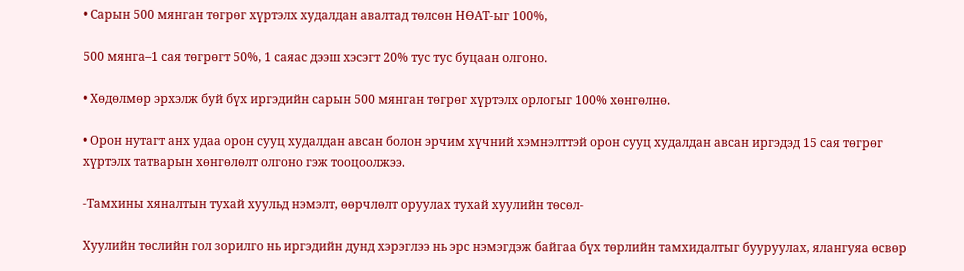• Сарын 500 мянган төгрөг хүртэлх худалдан авалтад төлсөн НӨАТ-ыг 100%,

500 мянга–1 сая төгрөгт 50%, 1 саяас дээш хэсэгт 20% тус тус буцаан олгоно.

• Хөдөлмөр эрхэлж буй бүх иргэдийн сарын 500 мянган төгрөг хүртэлх орлогыг 100% хөнгөлнө.

• Орон нутагт анх удаа орон сууц худалдан авсан болон эрчим хүчний хэмнэлттэй орон сууц худалдан авсан иргэдэд 15 сая төгрөг хүртэлх татварын хөнгөлөлт олгоно гэж тооцоолжээ.

-Тамхины хяналтын тухай хуульд нэмэлт, өөрчлөлт оруулах тухай хуулийн төсөл-

Хуулийн төслийн гол зорилго нь иргэдийн дунд хэрэглээ нь эрс нэмэгдэж байгаа бүх төрлийн тамхидалтыг бууруулах, ялангуяа өсвөр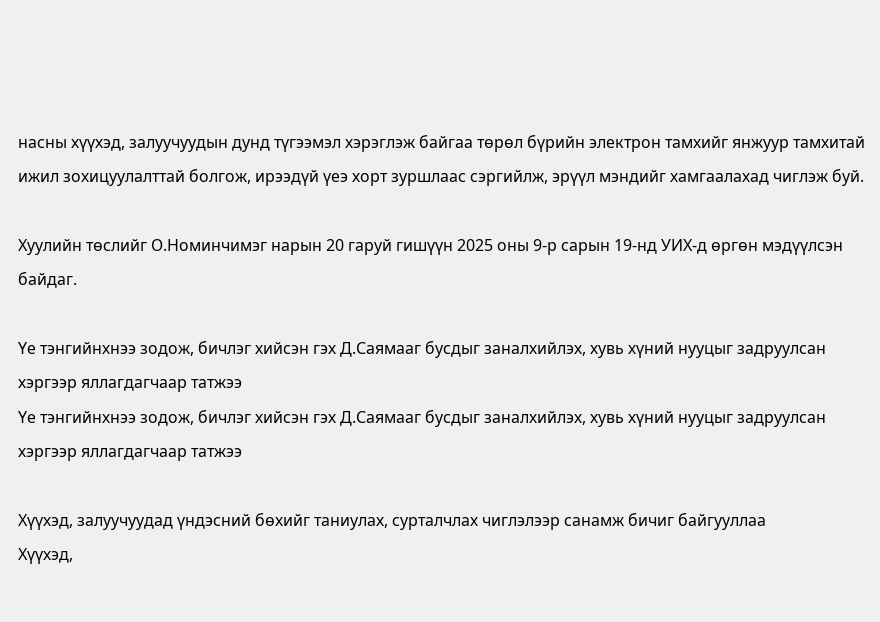насны хүүхэд, залуучуудын дунд түгээмэл хэрэглэж байгаа төрөл бүрийн электрон тамхийг янжуур тамхитай ижил зохицуулалттай болгож, ирээдүй үеэ хорт зуршлаас сэргийлж, эрүүл мэндийг хамгаалахад чиглэж буй.

Хуулийн төслийг О.Номинчимэг нарын 20 гаруй гишүүн 2025 оны 9-р сарын 19-нд УИХ-д өргөн мэдүүлсэн байдаг.

Үе тэнгийнхнээ зодож, бичлэг хийсэн гэх Д.Саямааг бусдыг заналхийлэх, хувь хүний нууцыг задруулсан хэргээр яллагдагчаар татжээ
Үе тэнгийнхнээ зодож, бичлэг хийсэн гэх Д.Саямааг бусдыг заналхийлэх, хувь хүний нууцыг задруулсан хэргээр яллагдагчаар татжээ

Хүүхэд, залуучуудад үндэсний бөхийг таниулах, сурталчлах чиглэлээр санамж бичиг байгууллаа
Хүүхэд,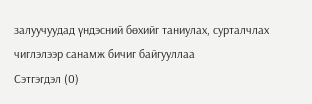залуучуудад үндэсний бөхийг таниулах, сурталчлах чиглэлээр санамж бичиг байгууллаа
Сэтгэгдэл (0)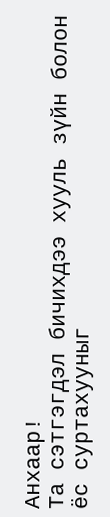Анхаар!
Та сэтгэгдэл бичихдээ хууль зүйн болон ёс суртахууныг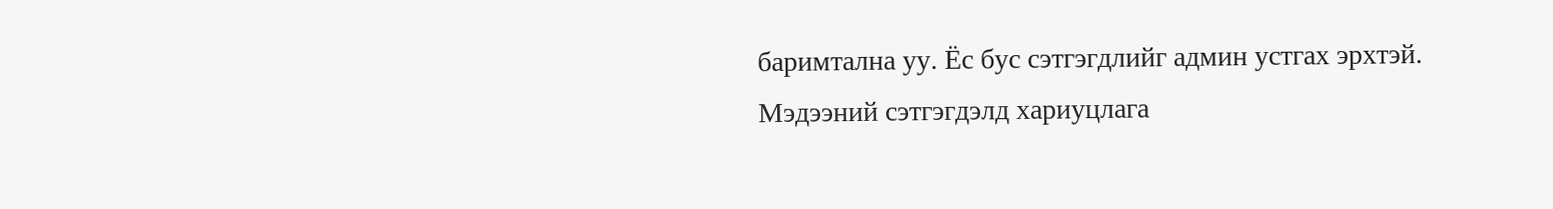баримтална уу. Ёс бус сэтгэгдлийг админ устгах эрхтэй. Мэдээний сэтгэгдэлд хариуцлага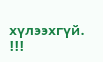хүлээхгүй. !!!